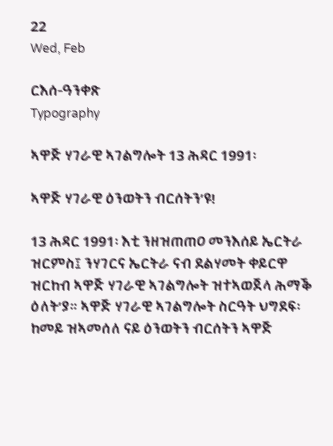22
Wed, Feb

ርእሰ-ዓንቀጽ
Typography

ኣዋጅ ሃገራዊ ኣገልግሎት 13 ሕዳር 1991፡

ኣዋጅ ሃገራዊ ዕንወትን ብርሰትን’ዩ!

13 ሕዳር 1991፡ እቲ ንዘዝጠጠዐ መንእሰይ ኤርትራ ዝርምስ፤ ንሃገርና ኤርትራ ናብ ደልሃመት ቀይርዋ ዝርከብ ኣዋጅ ሃገራዊ ኣገልግሎት ዝተኣወጀላ ሕማቕ ዕለት’ያ። ኣዋጅ ሃገራዊ ኣገልግሎት ስርዓት ህግደፍ፡ ከመይ ዝኣመሰለ ናይ ዕንወትን ብርሰትን ኣዋጅ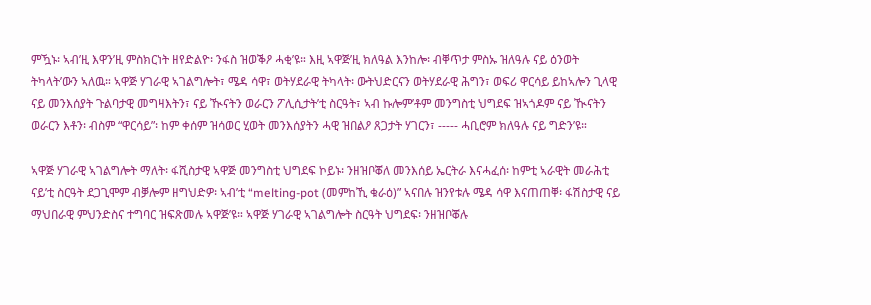ምዃኑ፡ ኣብ’ዚ እዋን’ዚ ምስክርነት ዘየድልዮ፡ ንፋስ ዝወቕዖ ሓቂ’ዩ። እዚ ኣዋጅ’ዚ ክለዓል እንከሎ፡ ብቐጥታ ምስኡ ዝለዓሉ ናይ ዕንወት ትካላት’ውን ኣለዉ። ኣዋጅ ሃገራዊ ኣገልግሎት፣ ሜዳ ሳዋ፣ ወትሃደራዊ ትካላት፡ ውትህድርናን ወትሃደራዊ ሕግን፣ ወፍሪ ዋርሳይ ይከኣሎን ጊላዊ ናይ መንእሰያት ጉልባታዊ መግዛእትን፣ ናይ ዂናትን ወራርን ፖሊሲታት’ቲ ስርዓት፣ ኣብ ኩሎም’ቶም መንግስቲ ህግደፍ ዝኣጎዶም ናይ ዂናትን ወራርን እቶን፡ ብስም “ዋርሳይ”፡ ከም ቀሰም ዝሳወር ሂወት መንእሰያትን ሓዊ ዝበልዖ ጸጋታት ሃገርን፣ ----- ሓቢሮም ክለዓሉ ናይ ግድን’ዩ።

ኣዋጅ ሃገራዊ ኣገልግሎት ማለት፡ ፋሺስታዊ ኣዋጅ መንግስቲ ህግደፍ ኮይኑ፡ ንዘዝቦቖለ መንእሰይ ኤርትራ እናሓፈሰ፡ ከምቲ ኣራዊት መራሕቲ ናይ’ቲ ስርዓት ደጋጊሞም ብቓሎም ዘግህድዎ፡ ኣብ’ቲ “melting-pot (መምከኺ ቁራዕ)” ኣናበሉ ዝንየቱሉ ሜዳ ሳዋ እናጠጠቐ፡ ፋሽስታዊ ናይ ማህበራዊ ምህንድስና ተግባር ዝፍጽመሉ ኣዋጅ’ዩ። ኣዋጅ ሃገራዊ ኣገልግሎት ስርዓት ህግደፍ፡ ንዘዝቦቖሉ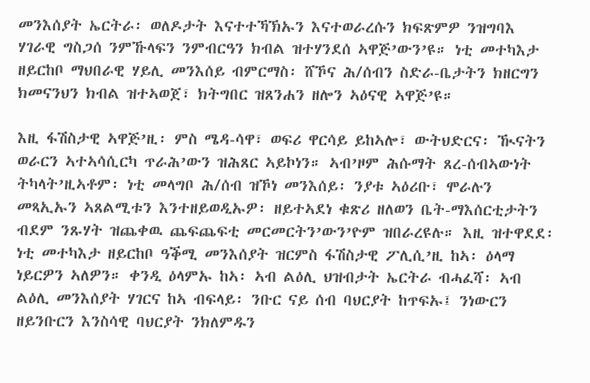መንእሰያት ኤርትራ፡ ወለዶታት እናተተኻኽኡን እናተወራረሱን ክፍጽምዎ ንዝግባእ ሃገራዊ ግስጋሰ ንምኹላፍን ንምብርዓን ክብል ዝተሃንደሰ ኣዋጅ’ውን’ዩ። ነቲ መተካእታ ዘይርከቦ ማህበራዊ ሃይሊ መንእሰይ ብምርማስ፡ ሸኾና ሕ/ሰብን ስድራ-ቤታትን ክዘርግን ክመናንህን ክብል ዝተኣወጀ፣ ክትግበር ዝጸንሐን ዘሎን ኣዕናዊ ኣዋጅ’ዩ።

እዚ ፋሽስታዊ ኣዋጅ’ዚ፡ ምስ ሜዳ-ሳዋ፣ ወፍሪ ዋርሳይ ይከኣሎ፣ ውትህድርና፡ ዂናትን ወራርን ኣተኣሳሲርካ ጥራሕ’ውን ዝሕጸር ኣይኮነን። ኣብ’ዞም ሕሱማት ጸረ-ሰብኣውነት ትካላት’ዚኣቶም፡ ነቲ መላግቦ ሕ/ሰብ ዝኾነ መንእሰይ፡ ንያቱ ኣዕሪቡ፣ ሞራሉን መጻኢኡን ኣጸልሚቱን እንተዘይወዲኡዎ፡ ዘይተኣደነ ቁጽሪ ዘለወን ቤት-ማእሰርቲታትን ብደም ንጹሃት ዝጨቀዉ ጨፍጨፍቲ መርመርትን’ውን’ዮም ዝበራረዩሉ። እዚ ዝተዋደደ፡ ነቲ መተካእታ ዘይርከቦ ዓቕሚ መንእሰያት ዝርምስ ፋሽስታዊ ፖሊሲ’ዚ ከኣ፡ ዕላማ ነይርዎን ኣለዎን። ቀንዲ ዕላምኡ ከኣ፡ ኣብ ልዕሊ ህዝብታት ኤርትራ ብሓፈሻ፡ ኣብ ልዕሊ መንእሰያት ሃገርና ከኣ ብፍላይ፡ ንቡር ናይ ሰብ ባህርያት ከጥፍኡ፤ ንነውርን ዘይንቡርን እንስሳዊ ባህርያት ንክለምዱን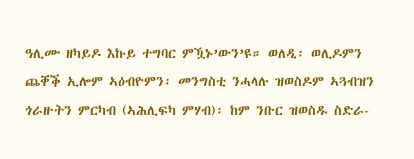ዓሊሙ ዘካይዶ እኩይ ተግባር ምዃኑ’ውን’ዩ። ወለዲ፡ ወሊዶምን ጨቐቕ ኢሎም ኣዕብዮምን፡ መንግስቲ ንሓላሉ ዝወስዶም ኣጓብዝን ጎራዙትን ምርካብ (ኣሕሊፍካ ምሃብ)፡ ከም ንቡር ዝወስዱ ስድራ-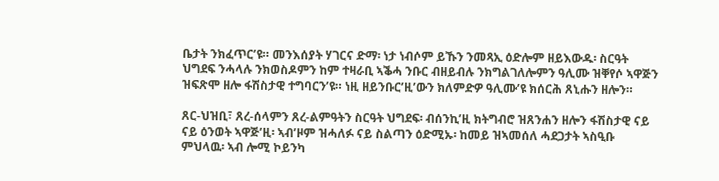ቤታት ንክፈጥር’ዩ። መንእሰያት ሃገርና ድማ፡ ነታ ነብሶም ይኹን ንመጻኢ ዕድሎም ዘይእውዱ፡ ስርዓት ህግደፍ ንሓላሉ ንክወስዶምን ከም ተዛራቢ ኣቕሓ ንቡር ብዘይብሉ ንክግልገለሎምን ዓሊሙ ዝቐየሶ ኣዋጅን ዝፍጽሞ ዘሎ ፋሽስታዊ ተግባርን’ዩ። ነዚ ዘይንቡር’ዚ’ውን ክለምድዎ ዓሊሙ’ዩ ክሰርሕ ጸኒሑን ዘሎን።

ጸር-ህዝቢ፣ ጸረ-ሰላምን ጸረ-ልምዓትን ስርዓት ህግደፍ፡ ብሰንኪ’ዚ ክትግብሮ ዝጸንሐን ዘሎን ፋሽስታዊ ናይ ናይ ዕንወት ኣዋጅ’ዚ፡ ኣብ’ዞም ዝሓለፉ ናይ ስልጣን ዕድሚኡ፡ ከመይ ዝኣመሰለ ሓደጋታት ኣስዒቡ ምህላዉ፡ ኣብ ሎሚ ኮይንካ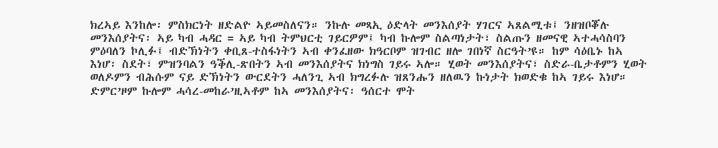ክረኣይ እንከሎ፡ ምስክርነት ዘድልዮ ኣይመስለናን። ንኩሉ መጻኢ ዕድላት መንእሰያት ሃገርና ኣጸልሚቱ፤ ንዘዝቦቖሉ መንእሰያትና፡ ኣይ ካብ ሓዳር = ኣይ ካብ ትምህርቲ ገይርዎም፤ ካብ ኩሎም ስልጣነታት፣ ስልጡን ዘመናዊ ኣተሓሳስባን ምዕባለን ኮሊፉ፤ ብድኽነትን ቀቢጸ-ተስፋነትን ኣብ ቀንፈዘው ክዓርቦም ዝገብር ዘሎ ገበነኛ ስርዓት’ዩ። ከም ሳዕቤኑ ከኣ እነሆ፡ ስደት፣ ምዝንባልን ዓቕሊ-ጽበትን ኣብ መንእሰያትና ክነግስ ገይሩ ኣሎ። ሂወት መንእሰያትና፣ ስድራ-ቤታቶምን ሂወት ወለዶምን ብሕሱም ናይ ድኽነትን ውርደትን ሓለንጊ ኣብ ክግረፉሉ ዝጸንሑን ዘለዉን ኩነታት ክወድቁ ከኣ ገይሩ እነሆ። ድምር’ዞም ኩሎም ሓሳረ-መከራ’ዚኣቶም ከኣ መንእሰያትና፡ ዓሰርተ ሞት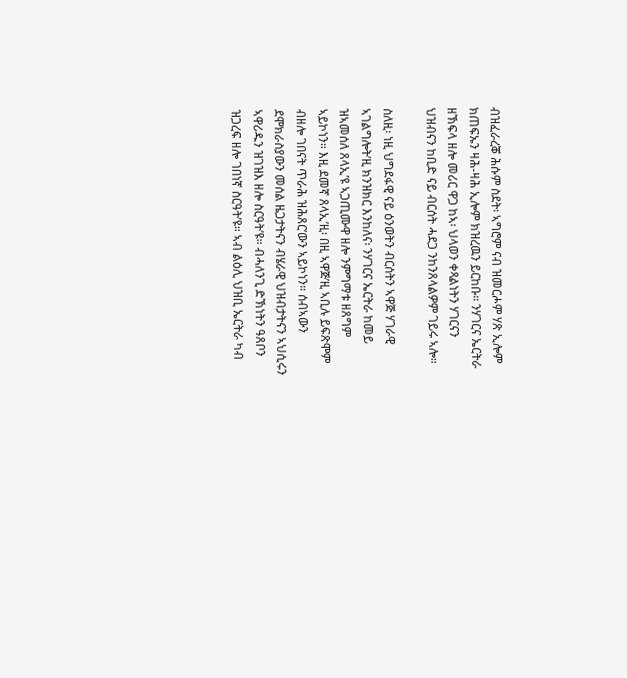ብዝፈራረቖ ሕሱም ስደት፡ ኣግሮም ናብ ዝመርሖም ሃጽ ኢሎም ክጠፍኡን ዛሕ-ዛሕ ኢሎም ክዝረዉን ይርከቡ። ንሃገርና ኤርትራ ዘኽፍላ ዘሎ መሪር ዋጋ ከኣ፡ ህላወን ቀጻልነትን ሃገርናን ህዝብናን ከቢድ ናይ ብርሰት ሓደጋ ንከንጸላልዎም ገይሩ ኣሎ።

ስለዚ፡ ነዚ ህግደፋዊ ናይ ዕንወትን ብርሰትን ኣዋጅ ሃገራዊ ኣገልግሎት’ዚ ክንዝክር እንከለና፡ ንሃገርና ኤርትራ ከመይ ዝኣመሰለ ጸላኢ’ዩ ኣጋጢሙዋ ዘሎ ንምግማቱ ዘጸግም ኣይኮነን። እዚ ደመኛ ጸላኢ’ዚ፡ በዚ ኣዋጅ’ዚ ኣቢሉ ይፍጽሞም ብዘሎ ገበናት ጥራሕ ዝሕጸር’ውን ኣይኮነን። ሰብኣውን ደሞክራስያውን መሰል ዜጋታትናን ብሄራዊ ህዝብታትናን ኣህሲሩን ኣዋሪዱን ዝገዝእ ዘሎ ስርዓት’ዩ። ብሓለንጊ ድኽነትን ዓጸቦን ዝጋረፍ ዘሎ ገበነኛ ስርዓት’ዩ። ኣብ ልዕሊ ህዝቢ ኤርትራ ካብ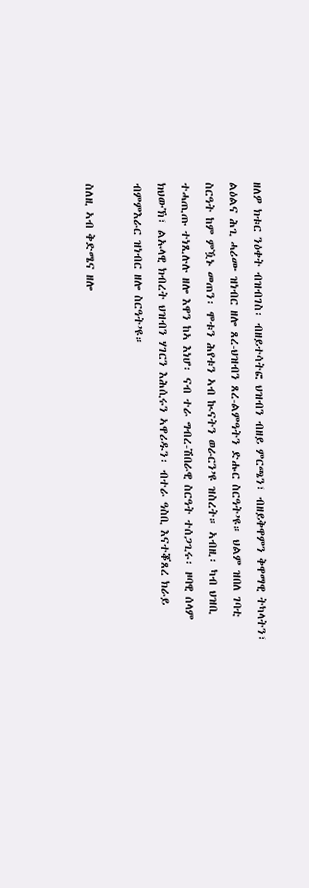ዘለዎ ክቱር ንዕቀት ብዝብገስ፡ ብዘይተሳትፎ ህዝብን ብዘይ ምርጫን፣ ብዘይቅዋምን ቅዋማዊ ትካላትን፣ ልዕልና ሕጊ ሓሪሙ ዝነብር ዘሎ ጸረ-ህዝብን ጸረ-ልምዓትን ድሑር ስርዓት’ዩ። ህልም ዝበለ ገባቲ ስርዓት ከም ምዃኑ መጠን፡ ሞቱን ሕየቱን ኣብ ኲናትን ወራርን’ዩ ዝስረት። ኣብዚ፡ ካብ ህዝቢ ተሓጢጡ ተነጺሉሉ ዘሎ እዋን ከኣ እነሆ፡ ናብ ተራ ግብረ-ሽበራዊ ስርዓት ተሰጋጊሩ፡ ዞባዊ ሰላም ክህውኽ፣ ልኡላዊ ክብረት ህዝብን ሃገርን እሕሲሩን ኣዋሪዱን፡ ብተራ ዓስቢ እናተቖጸረ ክራይ ብምምእራር ዝነብር ዘሎ ስርዓት’ዩ።

ስለዚ ኣብ ቅድሜና ዘሎ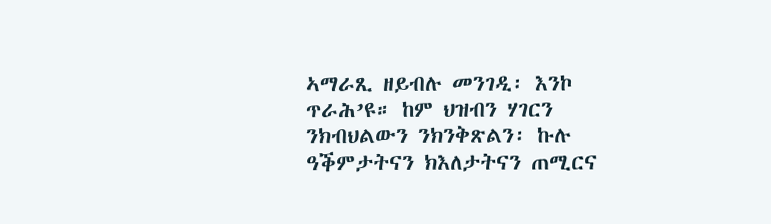ኣማራጺ ዘይብሉ መንገዲ፡ እንኮ ጥራሕ’ዩ። ከም ህዝብን ሃገርን ንክብህልውን ንክንቅጽልን፡ ኩሉ ዓቕምታትናን ክእለታትናን ጠሚርና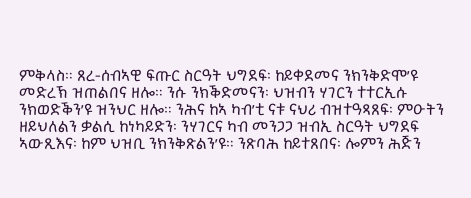ምቅላስ። ጸረ-ሰብኣዊ ፍጡር ስርዓት ህግደፍ፡ ከይቀደመና ንክንቅድሞ’ዩ መድረኽ ዝጠልበና ዘሎ። ንሱ ንክቕድመናን፡ ህዝብን ሃገርን ተተርኢሱ ንክወድቕን’ዩ ዝንህር ዘሎ። ንሕና ከኣ ካብ’ቲ ናቱ ናህሪ ብዝተዓጻጸፍ፡ ምዑትን ዘይህለልን ቃልሲ ከነካይድን፡ ንሃገርና ካብ መንጋጋ ዝብኢ ስርዓት ህግደፍ ኣውጺእና፡ ከም ህዝቢ ንክንቅጽልን’ዩ። ንጽባሕ ከይተጸበና፡ ሎምን ሕጅን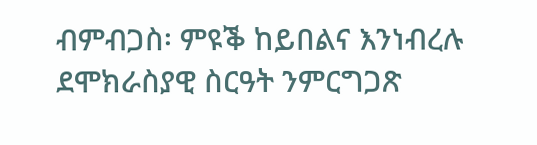ብምብጋስ፡ ምዩቕ ከይበልና እንነብረሉ ደሞክራስያዊ ስርዓት ንምርግጋጽ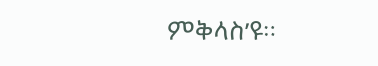ምቅላስ’ዩ።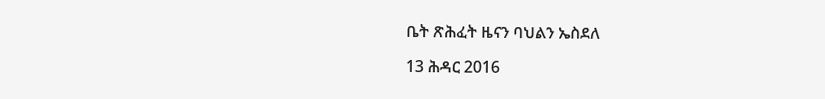ቤት ጽሕፈት ዜናን ባህልን ኤስደለ

13 ሕዳር 2016